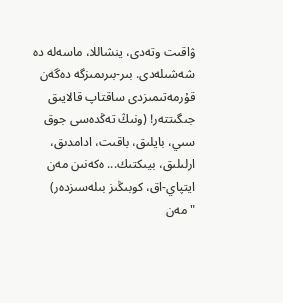ۋاقىت وتەدى، ينشاللا، ماسەلە دە شەشىلەدى. بىر-بىرىمىزگە دەگەن قۇرمەتىمىزدى ساقتاپ قالايىق جىگىتتەر! (ونىڭ تەڭدەسى جوق سىي، بايلىق، باقىت، ادامدىق، ارلىلىق، بيىكتىك... ەكەنىن مەن ايتپاي-اق، كوبىڭىز بىلەسىزدەر)
"مەن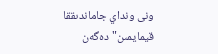ونى ونداي جاماندىققا قيمايمىن" دەگەن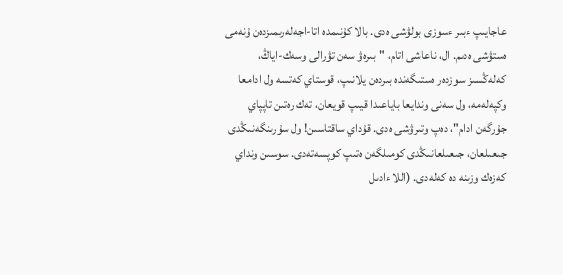عاجايىپ ءبىر ءسوزى بولۋشى ەدى. بالا كۇنىمدە اتا-اجەلەرىمىزدەن ۇنەمى ەستۋشى ەدىم. ال، ناعاشى اتام، "بىرەۋ سەن تۋرالى وسەك-اياڭ، كەلەڭسىز سوزدەر ەستىگەندە بىردەن يلانىپ، قوستاي كەتسە ول ادامعا وكپەلەمە، ول سەنى وندايعا باياعىدا قيىپ قويعان، تەك رەتىن تاپپاي جۇرگەن ادام"، دەپ وتىرۋشى ەدى. قۇداي ساقتاسىن! ول سۇرىنگەنىڭدى جىعىلعان، جىعىلعانىڭدى كومىلگەن ەتىپ كوپسەتەدى. سوسىن ونداي كەزەك وزىنە دە كەلەدى. (اللا ءادىل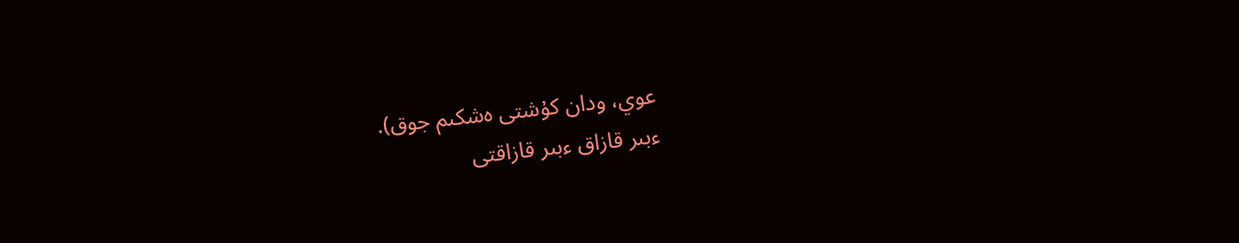عوي، ودان كۇشتى ەشكىم جوق).
ءبىر قازاق ءبىر قازاقتى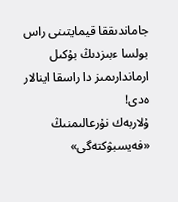جاماندىققا قيمايتىنى راس بولسا ءبىزدىڭ بۇكىل ارماندارىمىز دا راسقا اينالار ەدى!
ۇلاربەك نۇرعالىمنىڭ «فەيسبۋكتەگى»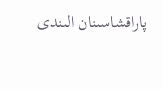پاراقشاسىنان الىندى